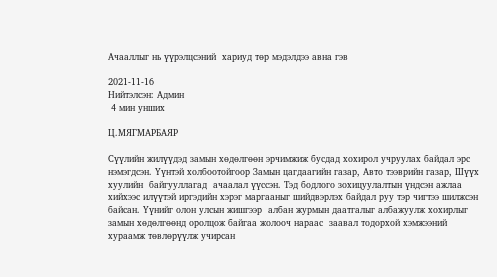Ачааллыг нь үүрэлцсэний  хариуд төр мэдэлдээ авна гэв

2021-11-16
Нийтэлсэн: Админ
 4 мин унших

Ц.МЯГМАРБАЯР

Сүүлийн жилүүдэд замын хөдөлгөөн эрчимжиж бусдад хохирол учруулах байдал эрс  нэмэгдсэн. Үүнтэй холбоотойгоор Замын цагдаагийн газар, Авто тээврийн газар, Шүүх хуулийн  байгууллагад  ачаалал үүссэн. Тэд бодлого зохицуулалтын үндсэн ажлаа хийхээс илүүтэй иргэдийн хэрэг маргааныг шийдвэрлэх байдал руу тэр чигтээ шилжсэн байсан. Үүнийг олон улсын жишгээр  албан журмын даатгалыг албажуулж хохирлыг  замын хөдөлгөөнд оролцож байгаа жолооч нараас  заавал тодорхой хэмжээний хураамж төвлөрүүлж учирсан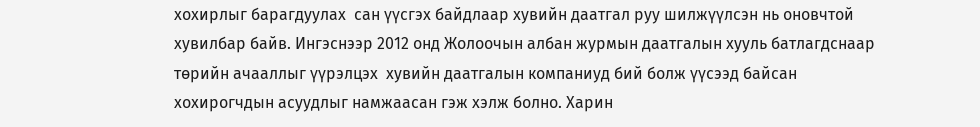хохирлыг барагдуулах  сан үүсгэх байдлаар хувийн даатгал руу шилжүүлсэн нь оновчтой хувилбар байв. Ингэснээр 2012 онд Жолоочын албан журмын даатгалын хууль батлагдснаар  төрийн ачааллыг үүрэлцэх  хувийн даатгалын компаниуд бий болж үүсээд байсан хохирогчдын асуудлыг намжаасан гэж хэлж болно. Харин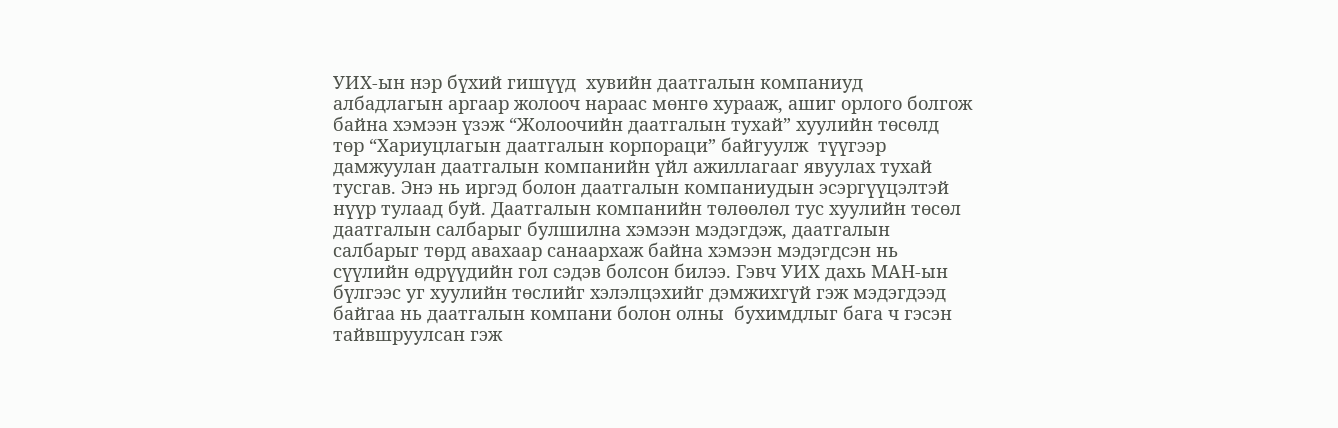УИХ-ын нэр бүхий гишүүд  хувийн даатгалын компаниуд албадлагын аргаар жолооч нараас мөнгө хурааж, ашиг орлого болгож байна хэмээн үзэж “Жолоочийн даатгалын тухай” хуулийн төсөлд төр “Хариуцлагын даатгалын корпораци” байгуулж  түүгээр дамжуулан даатгалын компанийн үйл ажиллагааг явуулах тухай тусгав. Энэ нь иргэд болон даатгалын компаниудын эсэргүүцэлтэй нүүр тулаад буй. Даатгалын компанийн төлөөлөл тус хуулийн төсөл даатгалын салбарыг булшилна хэмээн мэдэгдэж, даатгалын салбарыг төрд авахаар санаархаж байна хэмээн мэдэгдсэн нь сүүлийн өдрүүдийн гол сэдэв болсон билээ. Гэвч УИХ дахь МАН-ын бүлгээс уг хуулийн төслийг хэлэлцэхийг дэмжихгүй гэж мэдэгдээд байгаа нь даатгалын компани болон олны  бухимдлыг бага ч гэсэн тайвшруулсан гэж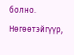болно. Нөгөөтэйгүүр,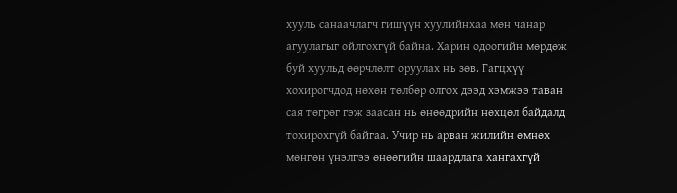хууль санаачлагч гишүүн хуулийнхаа мөн чанар агуулагыг ойлгохгүй байна. Харин одоогийн мөрдөж буй хуульд өөрчлөлт оруулах нь зөв. Гагцхүү хохирогчдод нөхөн төлбөр олгох дээд хэмжээ таван сая төгрөг гэж заасан нь өнөөдрийн нөхцөл байдалд тохирохгүй байгаа. Учир нь арван жилийн өмнөх мөнгөн үнэлгээ өнөөгийн шаардлага хангахгүй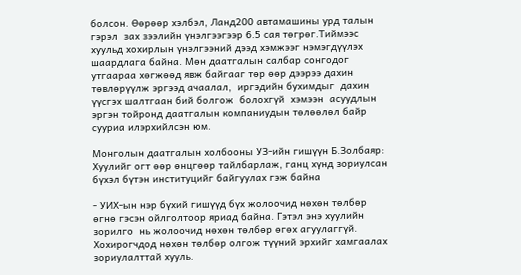болсон. Өөрөөр хэлбэл, Ланд200 автамашины урд талын гэрэл  зах зээлийн үнэлгээгээр 6.5 сая төгрөг.Тиймээс хуульд хохирлын үнэлгээний дээд хэмжээг нэмэгдүүлэх шаардлага байна. Мөн даатгалын салбар сонгодог утгаараа хөгжөөд явж байгааг төр өөр дээрээ дахин төвлөрүүлж эргээд ачаалал,  иргэдийн бухимдыг  дахин үүсгэх шалтгаан бий болгож  болохгүй  хэмээн  асуудлын эргэн тойронд даатгалын компаниудын төлөөлөл байр сууриа илэрхийлсэн юм.

Монголын даатгалын холбооны УЗ-ийн гишүүн Б.Золбаяр:  Хуулийг огт өөр өнцгөөр тайлбарлаж, ганц хүнд зориулсан бүхэл бүтэн институцийг байгуулах гэж байна

- УИХ-ын нэр бүхий гишүүд бүх жолоочид нөхөн төлбөр өгнө гэсэн ойлголтоор яриад байна. Гэтэл энэ хуулийн  зорилго  нь жолоочид нөхөн төлбөр өгөх агуулаггүй. Хохирогчдод нөхөн төлбөр олгож түүний эрхийг хамгаалах зориулалттай хууль.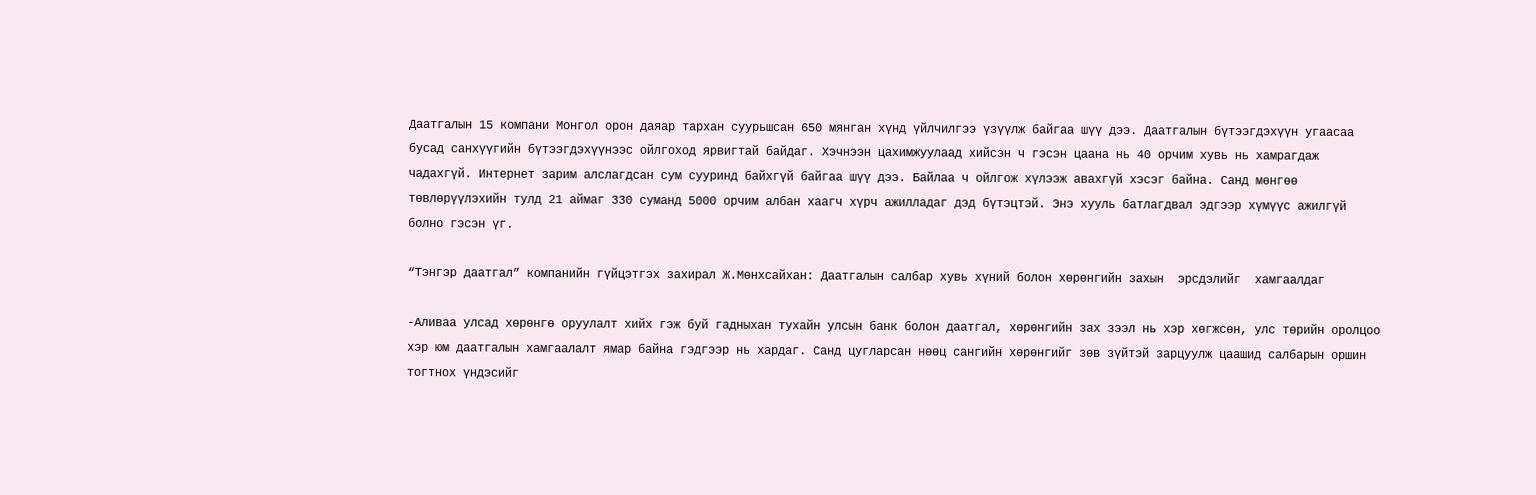Даатгалын 15 компани Монгол орон даяар тархан суурьшсан 650 мянган хүнд үйлчилгээ үзүүлж байгаа шүү дээ. Даатгалын бүтээгдэхүүн угаасаа бусад санхүүгийн бүтээгдэхүүнээс ойлгоход ярвигтай байдаг. Хэчнээн цахимжуулаад хийсэн ч гэсэн цаана нь 40 орчим хувь нь хамрагдаж чадахгүй. Интернет зарим алслагдсан сум сууринд байхгүй байгаа шүү дээ. Байлаа ч ойлгож хүлээж авахгүй хэсэг байна. Санд мөнгөө төвлөрүүлэхийн тулд 21 аймаг 330 суманд 5000 орчим албан хаагч хүрч ажилладаг дэд бүтэцтэй. Энэ хууль батлагдвал эдгээр хүмүүс ажилгүй болно гэсэн үг.

“Тэнгэр даатгал” компанийн гүйцэтгэх захирал Ж.Мөнхсайхан: Даатгалын салбар хувь хүний болон хөрөнгийн захын  эрсдэлийг  хамгаалдаг

-Аливаа улсад хөрөнгө оруулалт хийх гэж буй гадныхан тухайн улсын банк болон даатгал, хөрөнгийн зах зээл нь хэр хөгжсөн, улс төрийн оролцоо хэр юм даатгалын хамгаалалт ямар байна гэдгээр нь хардаг. Санд цугларсан нөөц сангийн хөрөнгийг зөв зүйтэй зарцуулж цаашид салбарын оршин тогтнох үндэсийг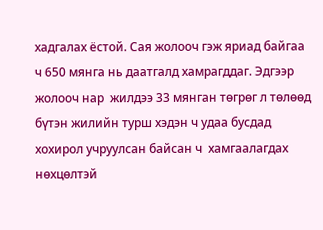хадгалах ёстой. Сая жолооч гэж яриад байгаа ч 650 мянга нь даатгалд хамрагддаг. Эдгээр жолооч нар  жилдээ 33 мянган төгрөг л төлөөд бүтэн жилийн турш хэдэн ч удаа бусдад хохирол учруулсан байсан ч  хамгаалагдах нөхцөлтэй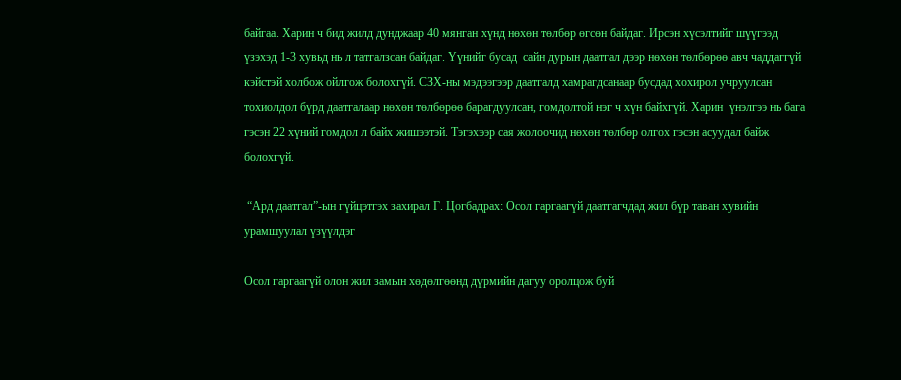байгаа. Харин ч бид жилд дунджаар 40 мянган хүнд нөхөн төлбөр өгсөн байдаг. Ирсэн хүсэлтийг шүүгээд үзэхэд 1-3 хувьд нь л татгалзсан байдаг. Үүнийг бусад  сайн дурын даатгал дээр нөхөн төлбөрөө авч чаддаггүй кэйстэй холбож ойлгож болохгүй. СЗХ-ны мэдээгээр даатгалд хамрагдсанаар бусдад хохирол учруулсан тохиолдол бүрд даатгалаар нөхөн төлбөрөө барагдуулсан, гомдолтой нэг ч хүн байхгүй. Харин  үнэлгээ нь бага гэсэн 22 хүний гомдол л байх жишээтэй. Тэгэхээр сая жолоочид нөхөн төлбөр олгох гэсэн асуудал байж болохгүй.

 “Ард даатгал”-ын гүйцэтгэх захирал Г. Цогбадрах: Осол гаргаагүй даатгагчдад жил бүр таван хувийн урамшуулал үзүүлдэг

Осол гаргаагүй олон жил замын хөдөлгөөнд дүрмийн дагуу оролцож буй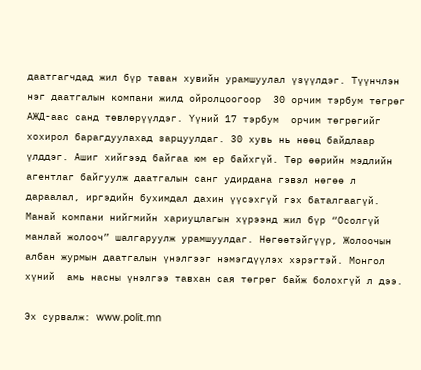даатгагчдад жил бүр таван хувийн урамшуулал үзүүлдэг. Түүнчлэн нэг даатгалын компани жилд ойролцоогоор  30 орчим тэрбум төгрөг АЖД-аас санд төвлөрүүлдэг. Үүний 17 тэрбум  орчим төгрөгийг хохирол барагдуулахад зарцуулдаг. 30 хувь нь нөөц байдлаар үлддэг. Ашиг хийгээд байгаа юм ер байхгүй. Төр өөрийн мэдлийн агентлаг байгуулж даатгалын санг удирдана гэвэл нөгөө л дараалал, иргэдийн бухимдал дахин үүсэхгүй гэх баталгаагүй. Манай компани нийгмийн хариуцлагын хүрээнд жил бүр “Осолгүй манлай жолооч” шалгаруулж урамшуулдаг. Нөгөөтэйгүүр, Жолоочын албан журмын даатгалын үнэлгээг нэмэгдүүлэх хэрэгтэй. Монгол хүний  амь насны үнэлгээ тавхан сая төгрөг байж болохгүй л дээ.

Эх сурвалж: www.polit.mn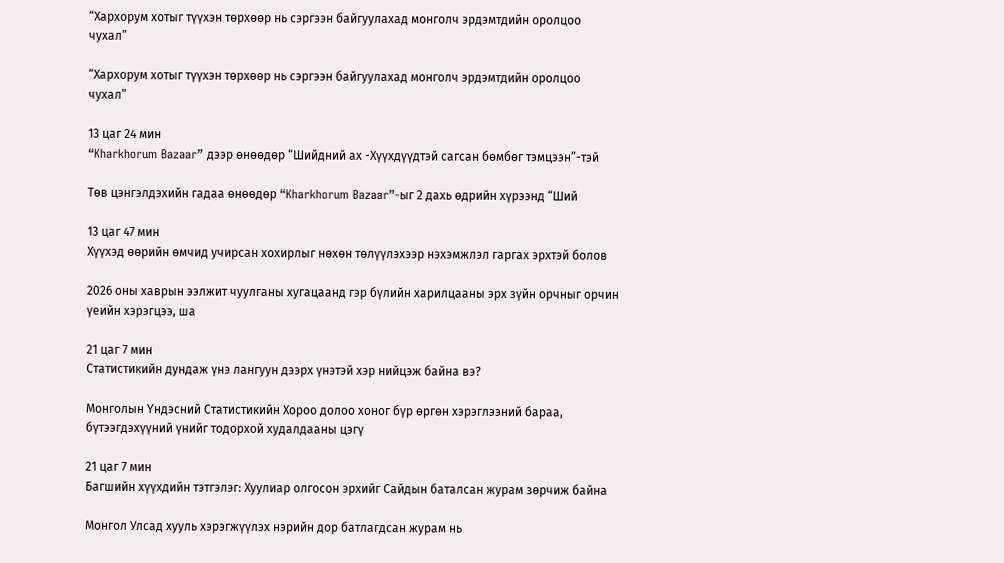“Хархорум хотыг түүхэн төрхөөр нь сэргээн байгуулахад монголч эрдэмтдийн оролцоо чухал”

“Хархорум хотыг түүхэн төрхөөр нь сэргээн байгуулахад монголч эрдэмтдийн оролцоо чухал”

13 цаг 24 мин
“Kharkhorum Bazaar” дээр өнөөдөр “Шийдний ах -Хүүхдүүдтэй сагсан бөмбөг тэмцээн”-тэй

Төв цэнгэлдэхийн гадаа өнөөдөр “Kharkhorum Bazaar”-ыг 2 дахь өдрийн хүрээнд “Ший

13 цаг 47 мин
Хүүхэд өөрийн өмчид учирсан хохирлыг нөхөн төлүүлэхээр нэхэмжлэл гаргах эрхтэй болов

2026 оны хаврын ээлжит чуулганы хугацаанд гэр бүлийн харилцааны эрх зүйн орчныг орчин үеийн хэрэгцээ, ша

21 цаг 7 мин
Статистикийн дундаж үнэ лангуун дээрх үнэтэй хэр нийцэж байна вэ?

Монголын Үндэсний Статистикийн Хороо долоо хоног бүр өргөн хэрэглээний бараа, бүтээгдэхүүний үнийг тодорхой худалдааны цэгү

21 цаг 7 мин
Багшийн хүүхдийн тэтгэлэг: Хуулиар олгосон эрхийг Сайдын баталсан журам зөрчиж байна

Монгол Улсад хууль хэрэгжүүлэх нэрийн дор батлагдсан журам нь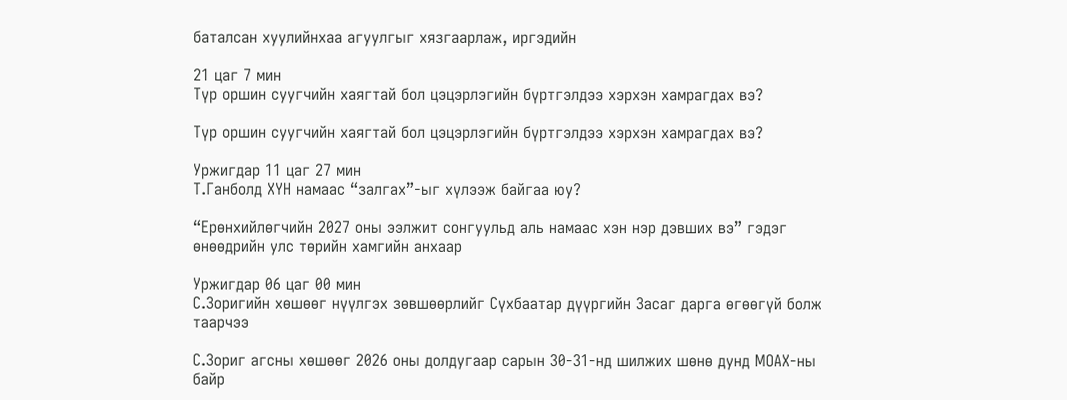баталсан хуулийнхаа агуулгыг хязгаарлаж, иргэдийн

21 цаг 7 мин
Түр оршин суугчийн хаягтай бол цэцэрлэгийн бүртгэлдээ хэрхэн хамрагдах вэ?

Түр оршин суугчийн хаягтай бол цэцэрлэгийн бүртгэлдээ хэрхэн хамрагдах вэ?

Уржигдар 11 цаг 27 мин
Т.Ганболд ХҮН намаас “залгах”-ыг хүлээж байгаа юу?

“Ерөнхийлөгчийн 2027 оны ээлжит сонгуульд аль намаас хэн нэр дэвших вэ” гэдэг өнөөдрийн улс төрийн хамгийн анхаар

Уржигдар 06 цаг 00 мин
С.Зоригийн хөшөөг нүүлгэх зөвшөөрлийг Сүхбаатар дүүргийн Засаг дарга өгөөгүй болж таарчээ

С.Зориг агсны хөшөөг 2026 оны долдугаар сарын 30-31-нд шилжих шөнө дунд МОАХ-ны байр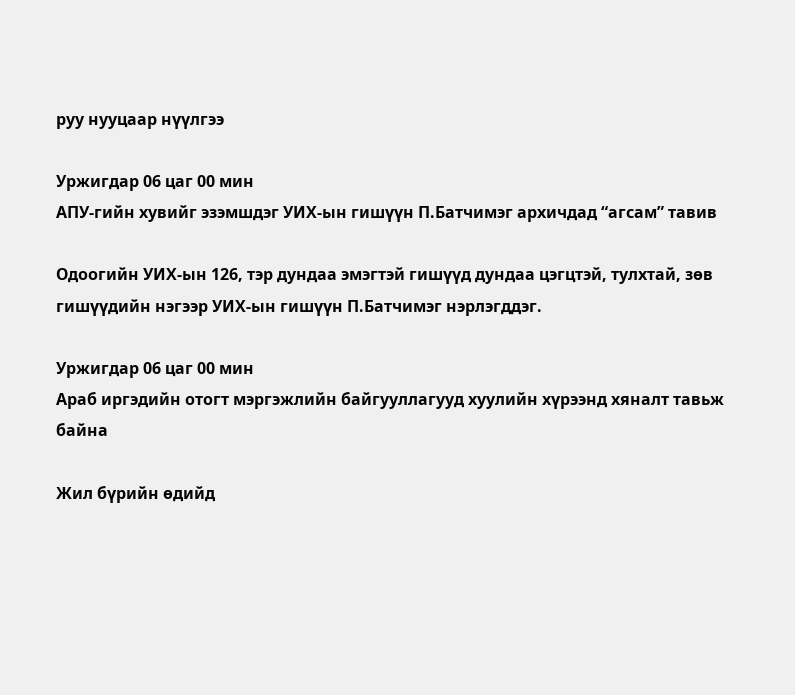руу нууцаар нүүлгээ

Уржигдар 06 цаг 00 мин
АПУ-гийн хувийг эзэмшдэг УИХ-ын гишүүн П.Батчимэг архичдад “агсам” тавив

Одоогийн УИХ-ын 126, тэр дундаа эмэгтэй гишүүд дундаа цэгцтэй, тулхтай, зөв гишүүдийн нэгээр УИХ-ын гишүүн П.Батчимэг нэрлэгддэг.

Уржигдар 06 цаг 00 мин
Араб иргэдийн отогт мэргэжлийн байгууллагууд хуулийн хүрээнд хяналт тавьж байна

Жил бүрийн өдийд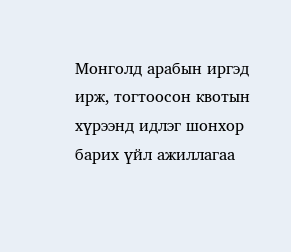Монголд арабын иргэд ирж, тогтоосон квотын хүрээнд идлэг шонхор барих үйл ажиллагаа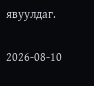явуулдаг.

2026-08-10